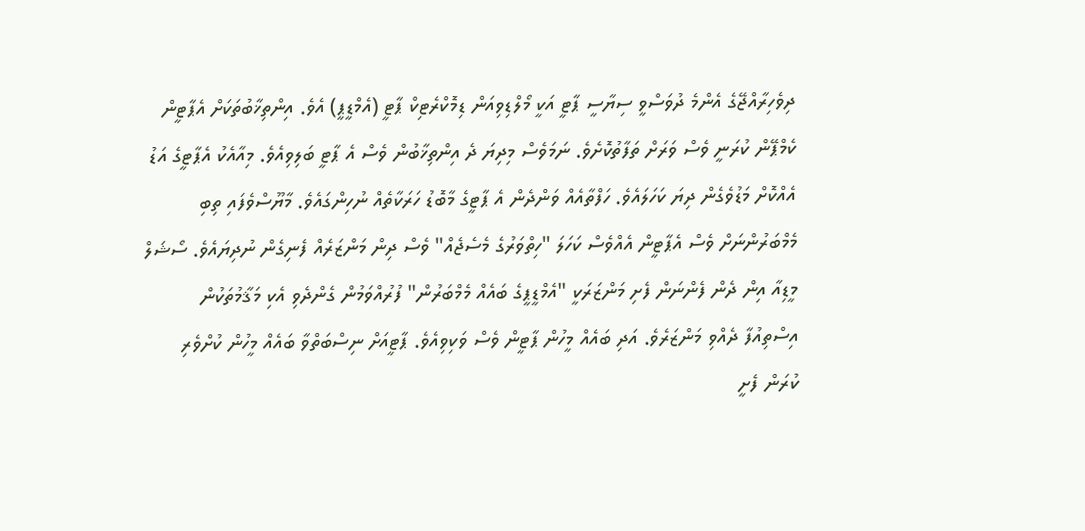ދިވެހިރާއްޖޭގެ އެންމެ ދުވަސްވީ ސިޔާސީ ޕާޓީ އަކީ މޯލްޑިވިއަން ޑިމޮކްރެޓިކް ޕާޓީ (އެމްޑީޕީ) އެވެ. އިންތިޚާބުތަކަށް އެޕާޓީން ކެމްޕޭން ކުރަނީ ވެސް ވަރަށް ތަފާތުކޮށެވެ. ނަމަވެސް މިދިޔަ ދެ އިންތިޚާބުން ވެސް އެ ޕާޓީ ބަލިވިއެވެ. މިއާއެކު އެޕާޓީގެ އަޑު އެއްކޮށް މަޑުވެގެން ދިޔަ ކަހަލައެވެ. ހަފްތާއެއް ވަންދެން އެ ޕާޓީގެ މާބޮޑު ހަރަކާތެއް ނުހިންގައެވެ. މާޔޫސްވެފައި ތިބި މެމްބަރުންނަށް ވެސް އެޕާޓީން އެއްވެސް ކަހަލަ "ހިތްވަރުގެ މެސެޖެއް" ވެސް ދިން މަންޒަރެއް ފެނިގެން ނުދިޔައެވެ. ސޯޝަލް މީޑިއާ އިން ދެން ފެންނަން ފެށި މަންޒަރަކީ "އެމްޑީޕީގެ ބައެއް މެމްބަރުން" ފުރުއްވަމުން ގެންދެވި އެކި މަޤާމުތަކުން އިސްތިއުފާ ދެއްވި މަންޒަރެވެ. އަދި ބައެއް މީހުން ޕާޓީން ވެސް ވަކިވިއެވެ. ޕާޓީއަށް ނިސްބަތްވާ ބައެއް މީހުން ކުށްވެރި ކުރަން ފެށީ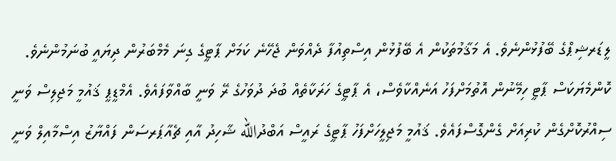ލީޑަރޝިޕްގެ ބޭފުޅުންނެވެ. އެ މަޤާމުތަކުން އެ ބޭފުޅުން އިސްތިއުފާ ދެއްވަން ޖެހޭނެ ކަމަށް ޕާޓީގެ ގިނަ މެމްބަރުން ދިޔައީ ބުނަމުންނެވެ.
ކޮންމެޔަކަސް ޕާޓީ ހިމޭނުން އޮތުމަށްފަހު އަނެއްކާވެސް، އެ ޕާޓީގެ ހަރަކާތެއް ބުދަ ދުވަހުގެ ރޭ ވަނީ ބާއްވާފައެވެ. އެމްޑީޕީ ޤައުމީ މަޖިލިސް ވަނީ ސިއްރުކޮށްގެން ކުރިއަށް ގެންގޮސްފައެވެ. ޤައުމީ މަޖިލީހަށްފަހު ޕާޓީގެ ރައީސް އަބްދުالله ޝާހިދު އާއި ޗެއާޕަރސަން ފައްޔާޒު އިސްމާއިލް ވަނީ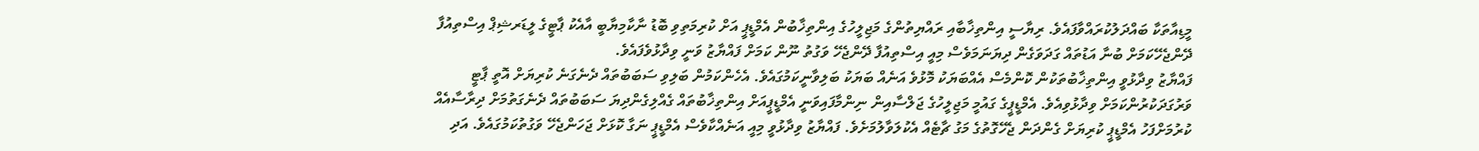މީޑިއާތަކާ ބައްދަލުކުރައްވާފައެވެ. ރިޔާސީ އިންތިޚާބާއި ރައްޔިތުންގެ މަޖިލީހުގެ އިންތިޚާބުން އެމްޑީޕީ އަށް ކުރިމަތިވި ބޮޑު ނާކާމިޔާބީ އާއެކު ޕާޓީގެ ލީޑަރޝިޕް އިސްތިއުފާ ދޭންޖެހޭކަމަށް ބުނާ އަޑުތައް ގަދަވަގެން ދިޔަނަމަވެސް މިއީ އިސްތިއުފާ ދޭންޖެހޭ ވަގުތު ނޫން ކަމަށް ފައްޔާޒު ވަނީ ވިދާޅުވެފައެވެ.
ފައްޔާޒު ވިދާޅުވީ އިންތިޚާބުތަކުން ކޮންމެސް އެއްބަޔަކު މޮޅުވެ އަނެއް ބަޔަކު ބަލިވާނީކަމުގައެވެ. އެހެންކަމުން ބަލިވި ސަބަބުތައް ދެނެގަނެ ކުރިޔަށް އޮތީ ޕާޓީ ވަރުގަދަކުރުންކަމަށް ވިދާޅުވިއެވެ. އެމްޑީޕީގެ ގައުމީ މަޖިލީހުގެ ޖަލްސާއިން ނިންމާފައިވަނީ އެމްޑީޕީއަށް އިންތިޚާބުތައް ގެއްލިގެންދިޔަ ސަބަބުތައް ދެނެގަތުމަށް ދިރާސާއެއް ކުރުމަށްފަހު އެމްޑީޕީ ކުރިޔަށް ގެންދަން ޖެހޭގޮތުގެ މަގު ޗާޓެއް އެކުލަވާލުމަށެވެ. ފައްޔާޒު ވިދާޅުވީ މިއީ އަނެއްކާވެސް އެމްޑީޕީ ނަގާ ކޮޅަށް ޖަހަންޖެހޭ ވަގުތުކަމުގައެވެ. އަދި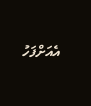އެއަށްފަހު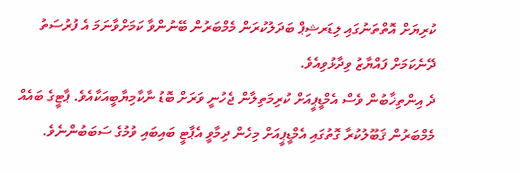ކުރިޔަށް އޮތްތަނުގައި ލިޑަރޝިޕް ބަދަލުކުރަން މެމްބަރުން ބޭނުންވާ ކަމަށްވާނަމަ އެ ފުރުސަތު ދޭނެކަމަށް ފައްޔާޒު ވިދާޅުވިއެވެ.
ދެ އިންތިޚާބުން ވެސް އެމްޑީޕީއަށް ކުރިމަތިލާން ޖެހުނީ ވަރަށް ބޮޑު ނާކާމިޔާބީއަކާއެވެ. ޕާޓީގެ ބައެއް މެމްބަރުން ޤަބޫލުކުރާ ގޮތުގައި އެމްޑީޕީއަށް މިހެން ދިމާވީ އެޕާޓީ ބައިބައި ވުމުގެ ސަބަބުންނެވެ.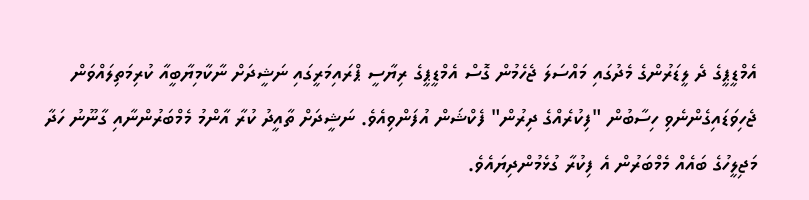އެމްޑީޕީގެ ދެ ލީޑަރުންގެ މެދުގައި މައްސަލަ ޖެހެމުން ގޮސް އެމްޑީޕީގެ ރިޔާސީ ޕްރައިމަރީގައި ނަޝީދަށް ނާކާމިޔާބީއާ ކުރިމަތިލައްވަން ޖެހިވަޑައިގެންނެވި ހިސާބުން "ފިކުރެއްގެ ދިރުން" ފެކްޝަން އުފަންވިއެވެ. ނަޝީދަށް ތާއީދު ކުރާ އާންމު މެމްބަރުންނާއި ގާނޫނު ހަދާ މަޖިލީހުގެ ބައެއް މެމްބަރުން އެ ފިކުރާ ގުޅެމުންދިޔައެވެ.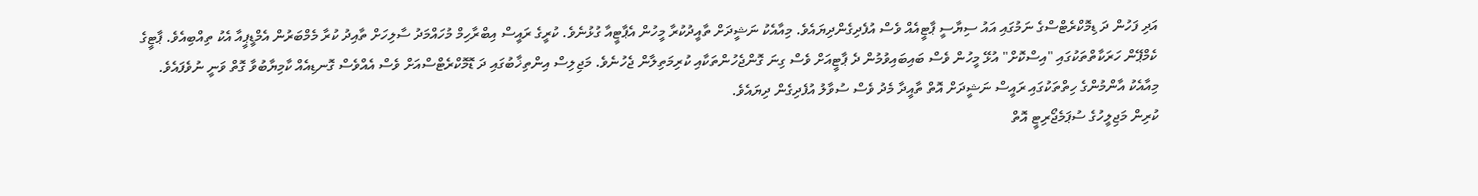އަދި ފަހުން ދަ ޑިމޮކްރެޓްސްގެ ނަމުގައި އައު ސިޔާސީ ޕާޓީއެއް ވެސް އުފެދިގެންދިޔައެވެ. މިއާއެކު ނަޝީދަށް ތާއީދުކުރާ މީހުން އެޕާޓީއާ ގުޅުނެވެ. ކުރީގެ ރައީސް އިބްރާހިމް މުހައްމަދު ސާލިހަށް ތާއިދު ކުރާ މެމްބަރުން އެމްޑީޕީއާ އެކު ތިއްބިއެވެ. ޕާޓީގެ ކެމްޕޭން ހަރަކާތްތަކުގައި "އިސްކޮށް" އުޅޭ މީހުން ވެސް ބައިބައިވުމުން ދެ ޕާޓީއަށް ވެސް ގިނަ ގޮންޖެހުންތަކާއި ކުރިމަތިލާން ޖެހުނެވެ. މަޖިލިސް އިންތިޚާބުގައި ދަ ޑޮމޮކްރެޓްސްއަށް ވެސް އެއްވެސް ގޮނޑިއެއް ކާމިޔާބުވާ ގޮތް ވަނީ ނުވެފައެވެ. މިއާއެކު އާންމުންގެ ހިތްތަކުގައި ރައީސް ނަޝީދަށް އޮތް ތާއީދާ މެދު ވެސް ސުވާލު އުފެދިގެން ދިޔައެވެ.
ކުރިން މަޖިލީހުގެ ސުޕަމެޖޯރިޓީ އޮތް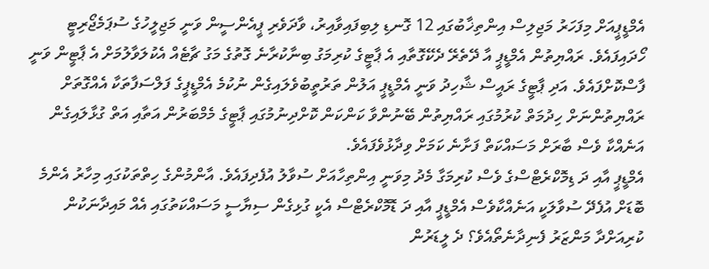އެމްޑީޕީއަށް މިފަހަރު މަޖިލިސް އިންތިޚާބުގައި 12 ގޮނޑި ލިބިފައިވާއިރު، ވާދަވެރި ޕީއެންސީން ވަނީ މަޖިލީހުގެ ސުޕަމެޖޯރިޓީ ހޯދައިފައެވެ. ރައްޔިތުން އެމްޑީޕީ އާ ދޭތެރޭ ދެކޭގޮތާއި އެ ޕާޓީގެ ކުރިމަގު ބިނާކުރާނެ ގޮތުގެ މަގު ޗާޓެއް އެކުލަވާލުމަށް އެ ޕާޓީން ވަނީ ފާސްކޮށްފައެވެ. އަދި ޕާޓީގެ ރައީސް ޝާހިދު ވަނީ އެމްޑީޕީ އަލުން ތަރުތީބުވެލައިގެން ނުކުމެ އެމްޑީޕީގެ ފަލްސަފާތަކާ އެއްގޮތަށް ރައްޔިތުންނަށް ހިދުމަތް ކުރުމުގައި ރައްޔިތުން ބޭނުންވާ ކަންކަން ކޮށްދިނުމުގައި ޕާޓީގެ މެމްބަރުން އަތާއި އަތް ގުޅާލައިގެން އަނެއްކާ ވެސް ބާރަށް މަސައްކަތް ފަށާނެ ކަމަށް ވިދާޅުވެފައެވެ.
އެމްޑީޕީ އާއި ދަ ޑިމޮކްރެޓްސްގެ ވެސް ކުރިމަގާ މެދު މިވަނީ އިންތިހާއަށް ސުވާލު އުފެދިފައެވެ. އާންމުންގެ ހިތްތަކުގައި މިހާރު އެންމެ ބޮޑަށް އުފެދޭ ސުވާލަކީ އަނެއްކާވެސް އެމްޑީޕީ އާއި ދަ ޑޮމޮކްރެޓްސް އެކީ ގުޅިގެން ސިޔާސީ މަސައްކަތުގައި އެއް މައިދާނަކުން ކުރިއަށްދާ މަންޒަރު ފެނިދާނެތޯއެވެ؟ ދެ ލީޑަރުން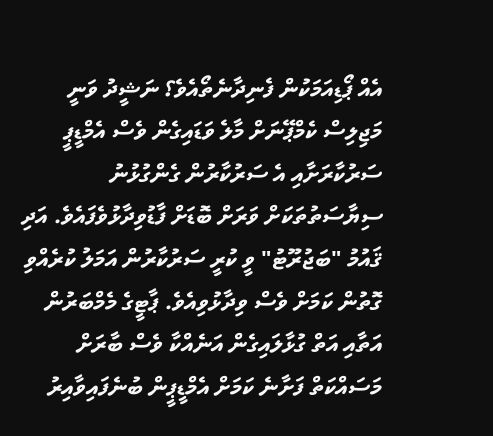އެއް ޕޯޑިއަމަކުން ފެނިދާނެތޯއެވެ؟ ނަޝީދު ވަނީ މަޖިލިސް ކެމްޕޭނަށް މާލެ ވަޑައިގެން ވެސް އެމްޑީޕީ ސަރުކާރަށާއި އެ ސަރުކާރުން ގެންގުޅުނު ސިޔާސަތުތަކަށް ވަރަށް ބޮޑަށް ފާޑުވިދާޅުވެފައެވެ. އަދި ޤައުމު "ބަޖުރޫޓު" ވީ ކުރީ ސަރުކާރުން އަމަލު ކުރެއްވި ގޮތުން ކަމަށް ވެސް ވިދާޅުވިއެވެ. ޕާޓީގެ މެމްބަރުން އަތާއި އަތް ގުޅާލައިގެން އަނެއްކާ ވެސް ބާރަށް މަސައްކަތް ފަށާނެ ކަމަށް އެމްޑީޕީން ބުނެފައިވާއިރު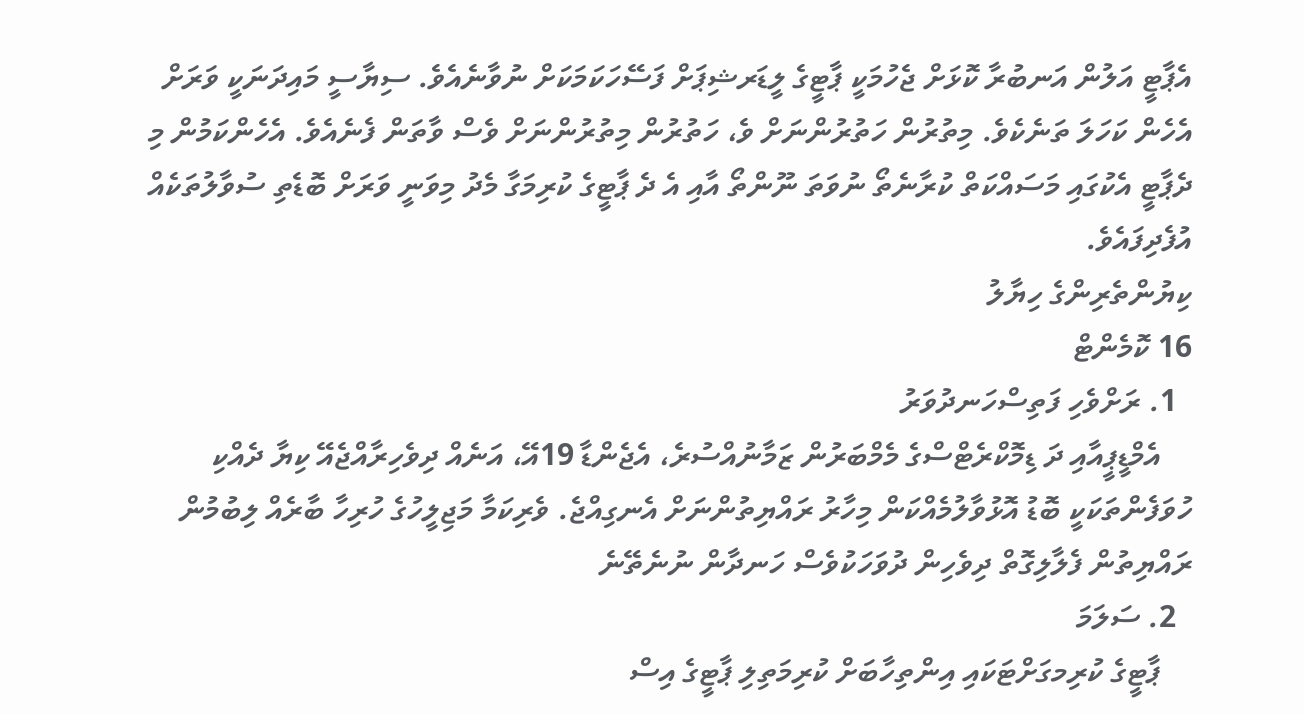އެޕާޓީ އަލުން އަނބުރާ ކޮޅަށް ޖެހުމަކީ ޕާޓީގެ ލީޑަރޝިޕަށް ފަސޭހަކަމަކަށް ނުވާނެއެވެ. ސިޔާސީ މައިދަނަކީ ވަރަށް އެހެން ކަހަލަ ތަނެކެވެ. މިތުރުން ހަތުރުންނަށް ވެ، ހަތުރުން މިތުރުންނަށް ވެސް ވާތަން ފެނެއެވެ. އެހެންކަމުން މި ދެޕާޓީ އެކުގައި މަސައްކަތް ކުރާނެތޯ ނުވަތަ ނޫންތޯ އާއި އެ ދެ ޕާޓީގެ ކުރިމަގާ މެދު މިވަނީ ވަރަށް ބޮޑެތި ސުވާލުތަކެއް އުފެދިފައެވެ.
ކިޔުންތެރިންގެ ހިޔާލު
16 ކޮމެންޓް
  1. ރަށްވެހި ފަތިސްހަނދުވަރު
    އެމްޑީޕީއާއި ދަ ޑިމޮކްރެޓްސްގެ މެމްބަރުން ޒަމާނުއްސުރެ، އެޖެންޑާ 19އޭ، އަނެއް ދިވެހިރާއްޖެއޭ ކިޔާ ދެއްކި ހުވަފެންތަކަކީ ބޮޑު އޮޅުވާލުމެއްކަން މިހާރު ރައްޔިތުންނަށް އެނގިއްޖެ. ވެރިކަމާ މަޖިލީހުގެ ހުރިހާ ބާރެއް ލިބުމުން ރައްޔިތުން ފެލާލިގޮތް ދިވެހިން ދުވަހަކުވެސް ހަނދާން ނުނެތޭނެ
  2. ސަލަމަ
    ޕާޓީގެ ކުރިމގަށްޓަކައި އިންތިހާބަށް ކުރިމަތިލި ޕާޓީގެ އިސް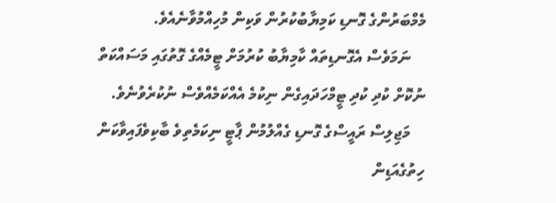މެމްބަރުންގެ ގޮނޑި ކަމިޔާބުކުރުން ވަކިން މުހިއްމުވާނެއެވެ.
    ނަމަވެސް އެގޮނޑިތައް ކާމިޔާބު ކުރުމަށް ޓީމެއްގެ ގޮތުގައި މަސައްކަތް ނުކޮށް ކުދި ކުދި ޓީމްހަދައިގެން ނިކުމެ އެއްކަމެއްވެސް ނުކުރެވުނެވެ.
    މަޖިލިސް ރައީސްގެ ގޮނޑި ގެއްލުމުން ޕާޓީ ނިކަމެތިވެ ބާކިވެފައިވާކަން ހިތުގެއަޑިން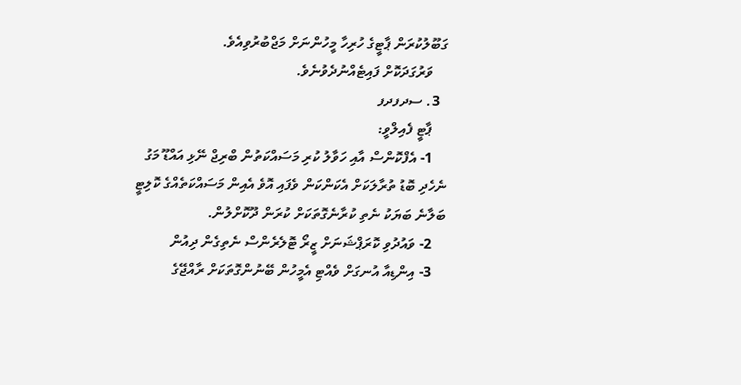ގަބޫލުކުރަން ޕާޓީގެ ހުރިހާ މީހުންނަށް މަޖްބުރުވިއެވެ.
    ވަރުގަދަކޮށް ފައިޓެއްނުދެވުނެވެ.
  3. ސދފދފ
    ޕާޓީ ފެއިލްވީ:
    1- އެފްކޮންސް އާއި ހަވާލު ކުރި މަސައްކަތުން ބްރިޖް ނޭޅި އައްޑޫ މަގު ނެހެދި ބޮޑު ތުރާލަކަށް އެކަންކަން ވެފައި އޮވެ އެއިން މަސައްކަތެއްގެ ކޮލިޓީ ބަލާނެ ބަޔަކު ނެތި ކުރާނެގޮތަކަށް ކުރަން ދޫކޮށްލުން.
    2- ވައުދުވި ކޮރަޕްޝަނަށް ޒީރޯ ޓޮލެރެންސް ނެތިގެން ދިއުން
    3- އިންޑިއާ އުނގަށް ވެއްޓި އެމީހުން ބޭނުންގޮތަކަށް ރާއްޖޭގެ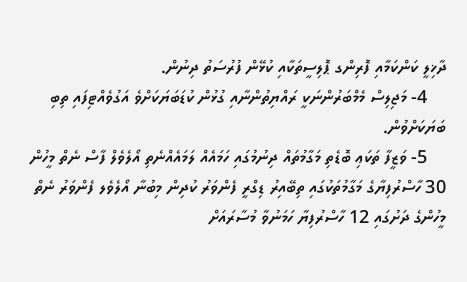ދާޚިލީ ކަންކަމާއި ފޮރިންގ ޕޮލިސީތަކާއި ކުޅޭން ފުރުސަތު ދިނުން.
    4- މަޖިލިސް މެމްބަރުންނަކީ ރައްޔިތުންނާއި ގުޅުން ކުޑަބަޔަކަށްވެ އަގުވެއްޓިފައި ތިބި ބަޔަކަށްވުން.
    5- ވަޒީފާ ތަކަޢި ބޮޑެތި މަގާމުތައް ދިނުމުގައި ހަމައެއް ލަމައެއްނެތި އޯލެވެލް ފާސް ނެތް މީހުން 30 ހާސްރުފިޔާގެ މަގާމުތަކުގައި ތިބޭއިރު ޑިގްރީ ފެންވަރު ކުދިން މިބުނާ އޯލެވެލ ފެންވަރު ނެތް މީހުންގެ ދަށުގައި 12 ހާސްރުފިޔާ ހަމަނުވާ މުސާރައަށް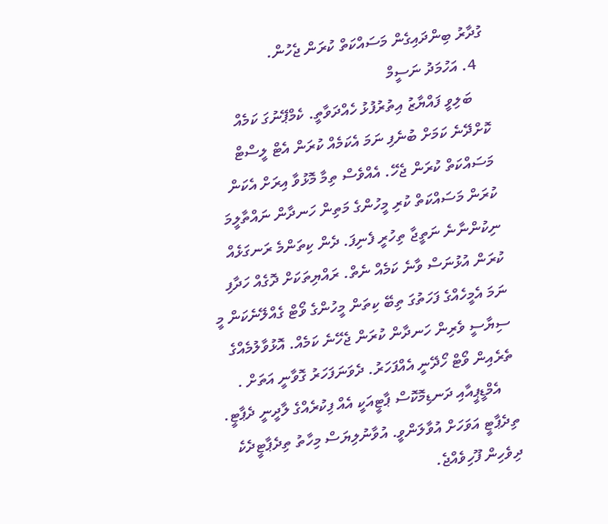ގުދާރު ބިންދައިގެން މަސައްކަތް ކުރަން ޖެހުން.
  4. އަހުމަދު ނަސީމް
    ބަލިވީ ފައްޔާޒު އިތުރުފުޅު ހެއްދަވާތީ. ކެމްޕޭނުގަ ކަމެއް ކޮށްދޭނެ ކަމަށް ބުނެފި ނަމަ އެކަމެއް ކުރަން އެޓް ލީސްޓް މަސައްކަތް ކުރަން ޖެހޭ. އެއްވެސް ތިމާ މޮޅުވާ އިރަށް އެކަން ކުރަން މަސައްކަތް ކުރި މީހުންގެ މަތިން ހަނދާން ނައްތާލީމަ ނިކުންނާނެ ނަތީޖާ ތިހުރީ ފެނިފަ. ދެން ކިތަންމެ ރަނގަޅެއް ކުރަން އުޅުނަސް ވާނެ ކަމެއް ނެތް. ރައްޔިތަކަށް ދޮގެއް ހަދާފި ނަމަ އެމީހެއްގެ ފަހަތުގަ ތިބޭ ކިތަން މީހުންގެ ވޯޓް ގެއްލޭނެކަން މީ ސިޔާސީ ވެރިން ހަނދާން ކުރަން ޖެހޭނެ ކަމެއް. އޮޅުވާލުމެއްގެ ތެރެއިން ވޯޓް ހޯދޭނީ އެއްފަހަރު. ދެވަނަފަހަރު ގޮވާނީ އަތަށް .
    އެމްޑީޕީއާއި ދަނޑިމޮކޮސް ޕާޓީއަކީ އެއް ފިކުރެއްގެ ލާދީނީ ދެޕާޓީ. ތިދެޕާޓީ އަވަހަށް އުވާލަންވީ. އުވާނުލިޔަސް މިހާތު ތިދެޕާޓީދެކެ ދިވެހިން ފޫހިވެއްޖެ.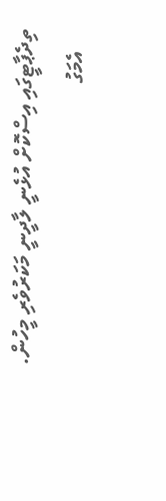ތިދެޕާޓީގައި އިސްކޮށް އުޅެނީ ލާދީނީ މަކަރުވެރި މީހުން.
    އެމަގު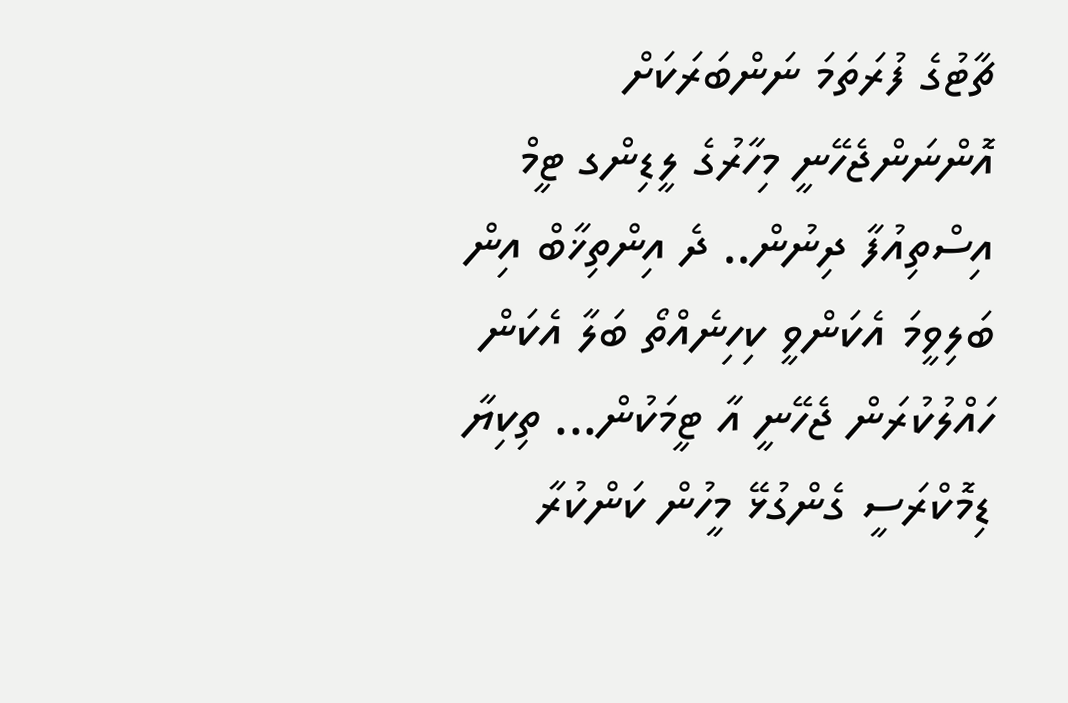ޗާޓުގެ ފުރަތަމަ ނަންބަރަކަށް އޮންނަންޖެހޭނީ މިހާރުގެ ލީޑިންގ ޓީމް އިސްތިއުފާ ދިނުން.. ދެ އިންތިޚާބް އިން ބަލިވީމަ އެކަންވީ ކިހިނެއްތޯ ބަލާ އެކަން ހައްލުކުރަން ޖެހޭނީ އާ ޓީމަކުން... ތިކިޔާ ޑިމޮކްރަސީ ގެންގުޅޭ މީހުން ކަންކުރާ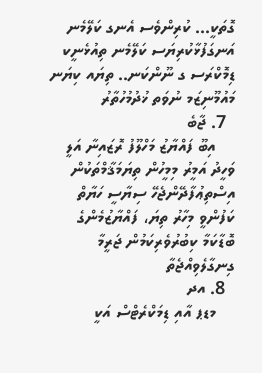ގޮތަކީ... ކުރިންވެސ އެނގ ކަލޭމެނ އަނގަފުޅާކުރިޔަސ ކަލޭމެނ ތިއުޅެނީކ ޑިމޮކްރަސ ގ ނޫންކަނ.. ތިޔައ ކިޔަނ މައުމޫނިޒަމ ނުވަތ ޚުދުމުހުތާރު
  7. ޖާބެ
    އިބޫ ފައްޔާޒު މަހްލޫފު ރޮޒައިނާ އަލީ ވަހީދު އަމީރު މިމީހުން ތިޔަމަޤާމްތަކުން އިސްތިޢުފާދޭންޖެހޭ ސިޔާސީ ހަޔާތް ކަފުންވީ މިހާރު ތިޔަ، ފައްޔާޒުމެންގެ ބޮޑާކަމާ ކިބުރުވެރިކަމުން ޖަރީމާ ގިނގާލެވިއްޖެތާ
  8. އދ
    މޑޕ އާއި ޑިމަކްރެޓްސް އަކީ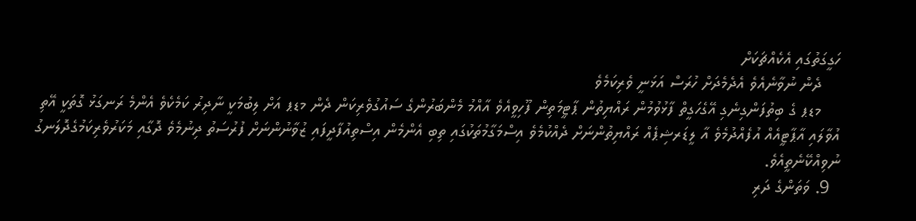ހަގީގަތުގައި އެކެއްޗަކަށް
    ދެން ނުވާނެއެވެ އެދެމެދަށް ހުރަސް އަޅަނީ ވެރިކަމެވެ
    މޑޕ ގެ ބިތުފަންގިނެގި އޭގެހަގީތް ފާޅުވުމުން ރައްޔިތުން ޕާޓީމަތިން ފޫހިވީއެވެ އާއްމު މެންބަރުންގެ ސައުގުވެރިކަން ދެން މޑޕ އަށް ލިބުމަކީ ނާދިރު ކަމެކެވެ އެންމެ ރަނގަޅު ގޮތަކީ އޭތި އުވާލައި އާޕާޓީއެއް އުފެއްދުމެވެ އާ ލީޑަރޝިޕެއް ރައްޔިތުންނަށް ދެއްކުމެވެ އިސްމަގާމުތަކުގައި ތިބި އެންމެން އިސްތިއުފާދީފައި ޒުވާނުންނަށް ފުރުސަތު ދިނުމެވެ ދޮގާއި މަކަރުވެރިކަމުގެދޮލަނގު ނުވިއްކޭނެތީއެވެ.
  9. ވަތަންގެ ދަރި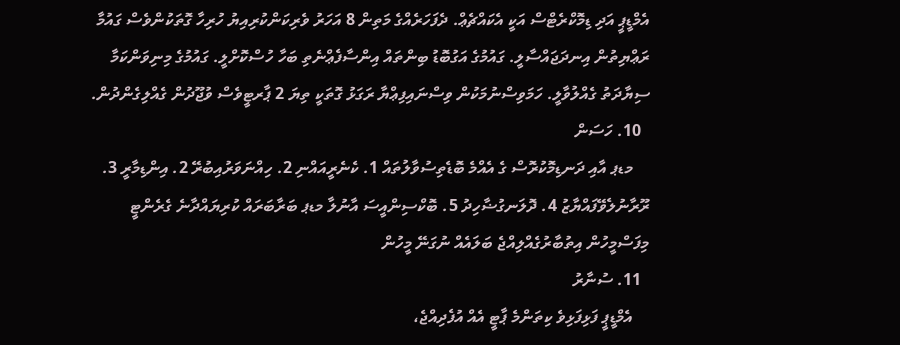އެމްޑީޕީ އަދި ޑިމޮކްރެޓްސް އަކީ އެކައްޗެޢް. ދެފަހަރެއްގެ މަތިން 8 އަހަރު ވެރިކަންކުރިއިޔު ހުރިހާ ގޮތަކުންވެސް ގައުމާ ރަޢްޔިތުން އިނދަޖައްސާލީ. ގައުމުގެ އަގުބޮޑު ބިންތައް އިންސާފެޢްނެތި ބަހާ ހުސްކޮށްލީ. ގައުމުގެ މިނިވަންކަމާ ސިޔާދަތު ގެއްލުވާލީ. ހަމަވިސްނުމަކުން ވިސްނައިފިޢްޔާ ރަގަޅު ގޮތަކީ ތިޔަ 2 ޕާރޓީވެސް ވުޖޫދުން ގެއްލިގެންދުން.
  10. ހަސަން
    މޑޕ އާއި ދަނޑިމޮކުރޮސް ގެ އެއްމެ ބޮޑެތިސުވާލުތައް 1. ކެނެރީއައްނި 2. ހިއްނަވަރުއިބުރޭ 2. އިންޑިމާރީ 3. ރޫރާނުލެވޭފައްޔާޒު 4. ދޮލަނގުޟާހިދު 5. ބޮކްސިންއީސަ އާނުލާ މޑޕ ބަރާބަރައް ކުރިޔައްދާނެ ގެރެންޓީ މިފަސްމީހުން އިތުބާރުގެއްލިއްޖެ ބަލައެއް ނުގަނޭ މީހުން
  11. ސުނާރު
    އެމްޑީޕީ ފަޅިފަޅިވެ ކިތަންމެ ޕާޓީ އެއް އުފެދިއްޖެ،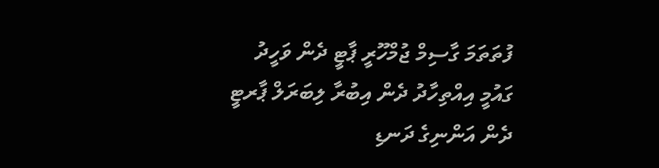ފުތަތަމަ ގާސިމް ޖުމްހޫރީ ޕާޓީ ދެން ވަހީދު ގައުމީ އިއްތިހާދު ދެން އިބުރާ ލިބަރަލް ޕާރޓީ ދެން އަންނިގެ ދަނޑި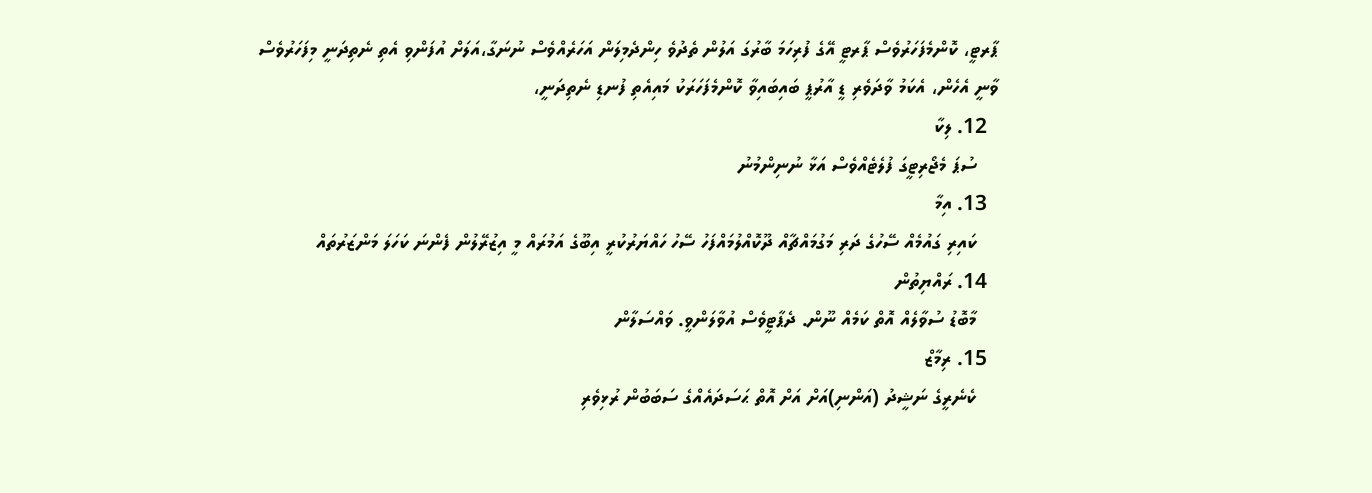ޕާރޓީ، ކޮންމެފަހަރުވެސް ޕާރޓީ އޭގެ ފުރިހަމަ ބާރުގަ އަލުން ތެދުވެ ހިންދެމިލަން އަހަރެއްވެސް ނުނަގާ،އަލަށް އުފަންވި އެތި ނެތިދަނީ މިފަހަރުވެސް ވާނީ އެހެން، އެކަމު ވާދަވެރި ޑީ އާރުޕީ ބައިބައިވާ ކޮންމެފަހަރަކު މައިއެތި ފުނޑި ނެތިދަނީ،
  12. ލިކާ
    ސުޕަ މެޖޯރިޓީގަ ފުލެޓެއްވެސް އަޅާ ނުނިންމުނު
  13. އިމާ
    ކައިރި ގައުމެއް ސޭހުގެ ދަރި މަގުމައްޗާއް ދޫކޮއްލުމައްފަހު ސޭހު ހައްޔަރުކުރީ އިބޫގެ އަމުރައް މީ އިޒުރޭލުން ފެންނަ ކަހަލަ މަންޒަރުތައް
  14. ރައްޔިތުން
    މާބޮޑު ސުވާލެއް އޮތް ކަމެއް ނޫން. ދެޕާޓީވެސް އުވާލަންވީ. ވައްސަލާން
  15. ރިމާޒް
    ކެނެރީގެ ނަޝީދު (އަންނި)އަށް އަށް އޮތް ޙަސަދައެއްގެ ސަބަބުން ރުޅިވެރި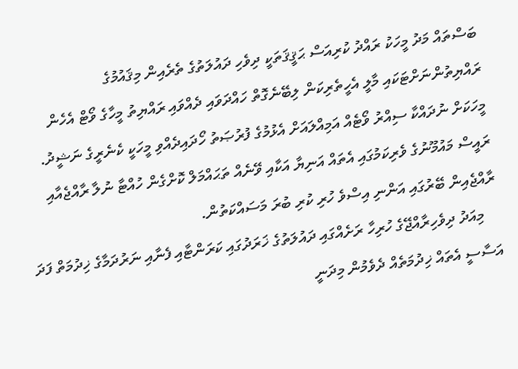ބަސްތައް މަދު މީހަކު ރައްދު ކުރިއަސް ޙަޤީޤަތަކީ ދިވެހި ދައުލަތުގެ ތެރެއިން މިޤައުމުގެ ރައްޔިތުންނަށްޓަކައި މާލީ އެހީތެރިކަން ލިބޭނެގޮތް ހައްދަވައި ދެއްވައި ރައްޔިތު މީހާގެ ވޯޓް އެހެން މީހަކަށް ނުދައްކާ ސިއްރު ވޯޓެއް އަމިއްލައަށް އެޅުމުގެ ފުރުޞަތު ހޯދައިދެއްވި މީހަކީ ކެނެރީގެ ނަޝީދު. ރައީސް މައުމޫނުގެ ވެރިކަމުގައި އެތައް އަނިޔާ އަކާއި ވޭނެއް ތަޙައްމަލް ކޮށްގެން ހުއްޓާ ނުލާ ރާއްޖެއާއި ރާއްޖެއިން ބޭރުގައި އަންނި އިސްވެ ހުރި ކުރި ބުރަ މަސައްކަތުން.
    މިއަދު ދިވެހިރާއްޖޭގެ ހުރިހާ ރަށެއްގައި ދައުލަތުގެ ޚަރަދުގައި ކަރަންޓާއި ފެނާއި ނަރުދަމާގެ ޚިދުމަތް ފަދަ އަސާސީ އެތައް ޚިދުމަތެއް ދެވެމުން މިދަނީ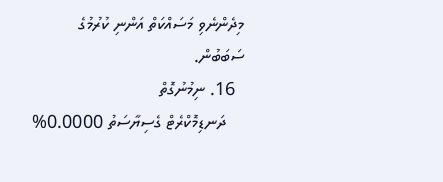މިދެންނެވި މަސައްކަތް އަންނި ކުރުމުގެ ސަބަބުން.
  16. ނިމުނުގޮތް
    ދަނޑިމޮކްރެޓް ގެސިޔާސަތު 0.0000%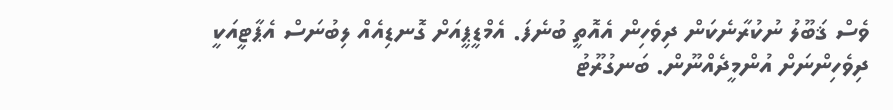ވެސް ޤަބޫލު ނުކުރާނެކަން ދިވެހިން އެއޮތީ ބުނެފަ. އެމްޑީޕީއަށް ގޮނޑިއެއް ލިބުނަސް އެޕާޓީއަކީ ދިވެހިންނަށް އުންމީދެއްނޫން. ބަނގުރޫޓު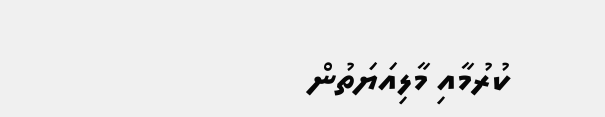ކުރުމާއި މާލިއަޔަތުން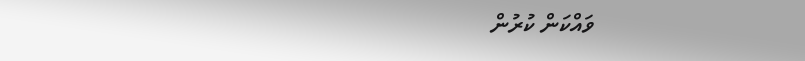ވައްކަން ކުރުން